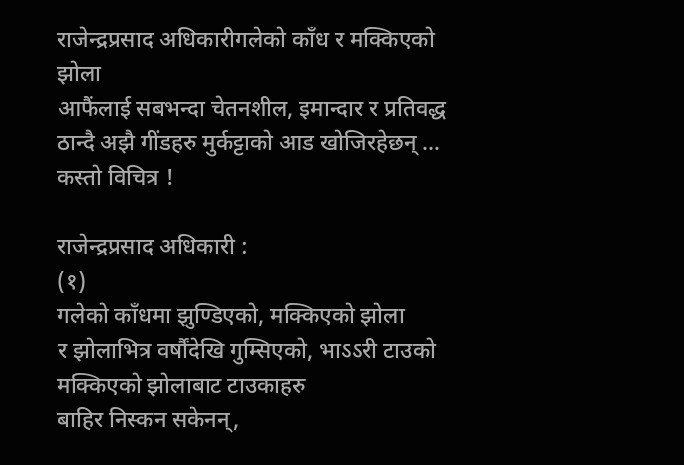राजेन्द्रप्रसाद अधिकारीगलेको काँध र मक्किएको झोला
आफैंलाई सबभन्दा चेतनशील, इमान्दार र प्रतिवद्ध ठान्दै अझै गींडहरु मुर्कट्टाको आड खोजिरहेछन् … कस्तो विचित्र !

राजेन्द्रप्रसाद अधिकारी :
(१)
गलेको काँधमा झुण्डिएको, मक्किएको झोला
र झोलाभित्र वर्षौंदेखि गुम्सिएको, भाऽऽरी टाउको
मक्किएको झोलाबाट टाउकाहरु
बाहिर निस्कन सकेनन्,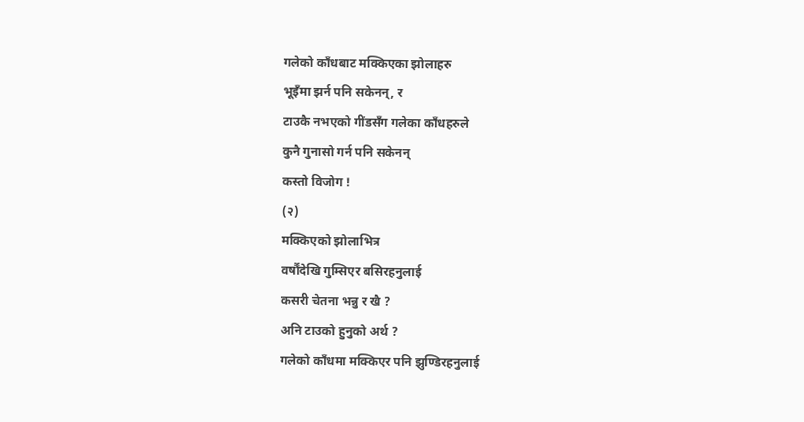गलेको काँधबाट मक्किएका झोलाहरु
भूइँमा झर्न पनि सकेनन्, र
टाउकै नभएको गींडसँग गलेका काँधहरुले
कुनै गुनासो गर्न पनि सकेनन्
कस्तो विजोग !
(२)
मक्किएको झोलाभित्र
वर्षौंदेखि गुम्सिएर बसिरहनुलाई
कसरी चेतना भन्नु र खै ?
अनि टाउको हुनुको अर्थ ?
गलेको काँधमा मक्किएर पनि झुण्डिरहनुलाई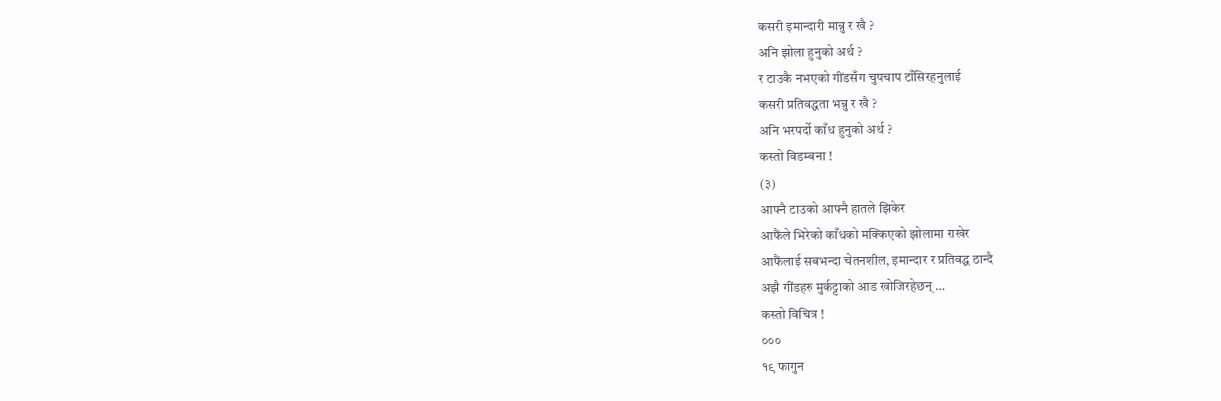कसरी इमान्दारी मान्नु र खै ?
अनि झोला हुनुको अर्थ ?
र टाउकै नभएको गींडसँग चुपचाप टाँसिरहनुलाई
कसरी प्रतिवद्धता भन्नु र खै ?
अनि भरपर्दो काँध हुनुको अर्थ ?
कस्तो विडम्बना !
(३)
आफ्नै टाउको आफ्नै हातले झिकेर
आफैंले भिरेको काँधको मक्किएको झोलामा राखेर
आफैंलाई सबभन्दा चेतनशील, इमान्दार र प्रतिवद्ध ठान्दै
अझै गींडहरु मुर्कट्टाको आड खोजिरहेछन् …
कस्तो विचित्र !
०००
१९ फागुन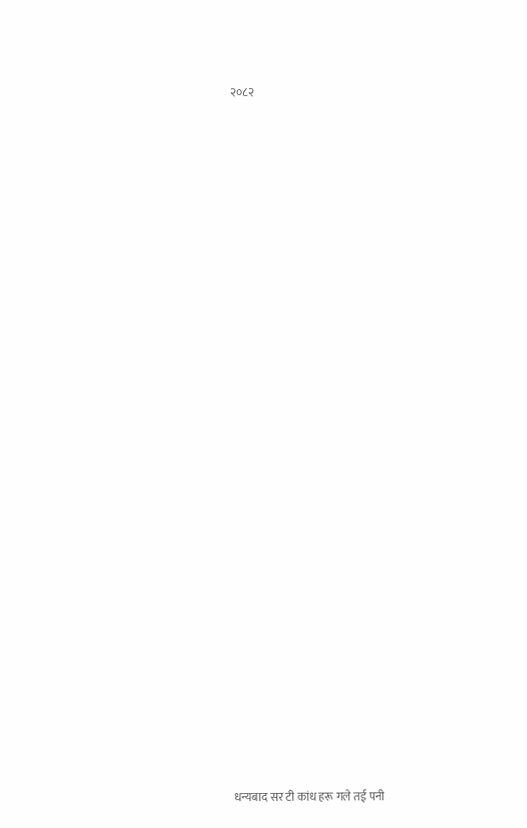२०८२








































धन्यबाद सर टी कांध हरू गले तई पनी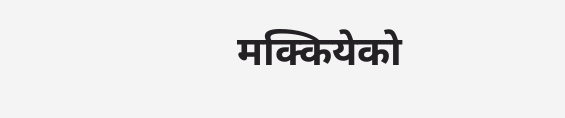मक्कियेको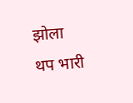झोला थप भारी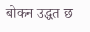बोकन उद्धत छ